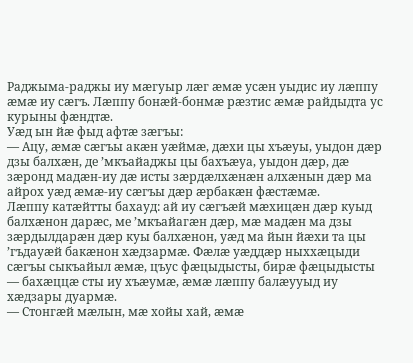Раджыма-раджы иу мæгуыр лæг æмæ усæн уыдис иу лæппу æмæ иу сæгъ. Лæппу бонæй-бонмæ рæзтис æмæ райдыдта ус курыны фæндтæ.
Уæд ын йæ фыд афтæ зæгъы:
— Ацу, æмæ сæгъы акæн уæймæ, дæхи цы хъæуы, уыдон дæр дзы балхæн, де ’мкъайаджы цы бахъæуа, уыдон дæр, дæ зæронд мадæн-иу дæ исты зæрдæлхæнæн алхæнын дæр ма айрох уæд æмæ-иу сæгъы дæр æрбакæн фæстæмæ.
Лæппу катæйтты бахауд: ай иу сæгъæй мæхицæн дæр куыд балхæнон дарæс, ме ’мкъайагæн дæр, мæ мадæн ма дзы зæрдылдарæн дæр куы балхæнон, уæд ма йын йæхи та цы ’гъдауæй бакæнон хæдзармæ. Фæлæ уæддæр ныххæцыди сæгъы сыкъайыл æмæ, цъус фæцыдысты, бирæ фæцыдысты — бахæццæ сты иу хъæумæ, æмæ лæппу балæууыд иу хæдзары дуармæ.
— Стонгæй мæлын, мæ хойы хай, æмæ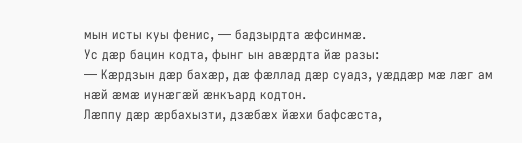мын исты куы фенис, — бадзырдта æфсинмæ.
Ус дæр бацин кодта, фынг ын авæрдта йæ разы:
— Кæрдзын дæр бахæр, дæ фæллад дæр суадз, уæддæр мæ лæг ам нæй æмæ иунæгæй æнкъард кодтон.
Лæппу дæр æрбахызти, дзæбæх йæхи бафсæста,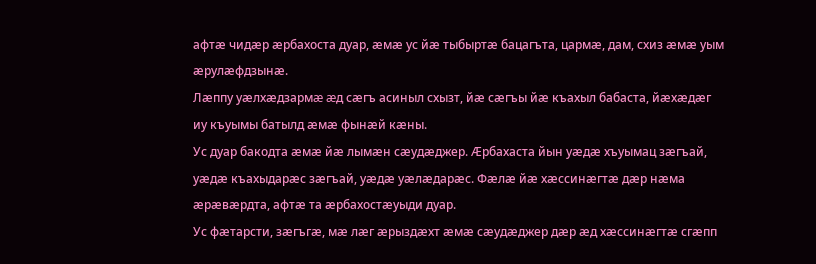афтæ чидæр æрбахоста дуар, æмæ ус йæ тыбыртæ бацагъта, цармæ, дам, схиз æмæ уым æрулæфдзынæ.
Лæппу уæлхæдзармæ æд сæгъ асиныл схызт, йæ сæгъы йæ къахыл бабаста, йæхæдæг иу къуымы батылд æмæ фынæй кæны.
Ус дуар бакодта æмæ йæ лымæн сæудæджер. Æрбахаста йын уæдæ хъуымац зæгъай, уæдæ къахыдарæс зæгъай, уæдæ уæлæдарæс. Фæлæ йæ хæссинæгтæ дæр нæма æрæвæрдта, афтæ та æрбахостæуыди дуар.
Ус фæтарсти, зæгъгæ, мæ лæг æрыздæхт æмæ сæудæджер дæр æд хæссинæгтæ сгæпп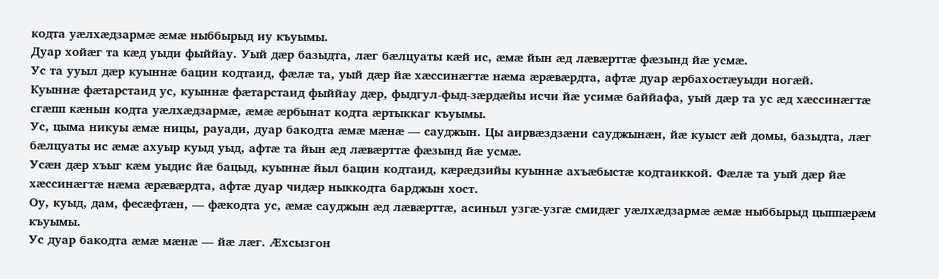кодта уæлхæдзармæ æмæ ныббырыд иу къуымы.
Дуар хойæг та кæд уыди фыййау. Уый дæр базыдта, лæг бæлцуаты кæй ис, æмæ йын æд лæвæрттæ фæзынд йæ усмæ.
Ус та ууыл дæр куыннæ бацин кодтаид, фæлæ та, уый дæр йæ хæссинæгтæ нæма æрæвæрдта, афтæ дуар æрбахостæуыди ногæй.
Куыннæ фæтарстаид ус, куыннæ фæтарстаид фыййау дæр, фыдгул-фыд-зæрдæйы исчи йæ усимæ баййафа, уый дæр та ус æд хæссинæгтæ сгæпп кæнын кодта уæлхæдзармæ, æмæ æрбынат кодта æртыккаг къуымы.
Ус, цыма никуы æмæ ницы, рауади, дуар бакодта æмæ мæнæ — сауджын. Цы аирвæздзæни сауджынæн, йæ куыст æй домы, базыдта, лæг бæлцуаты ис æмæ ахуыр куыд уыд, афтæ та йын æд лæвæрттæ фæзынд йæ усмæ.
Усæн дæр хъыг кæм уыдис йæ бацыд, куыннæ йыл бацин кодтаид, кæрæдзийы куыннæ ахъæбыстæ кодтаиккой. Фæлæ та уый дæр йæ хæссинæгтæ нæма æрæвæрдта, афтæ дуар чидæр ныккодта барджын хост.
Оу, куыд, дам, фесæфтæн, — фæкодта ус, æмæ сауджын æд лæвæрттæ, асиныл узгæ-узгæ смидæг уæлхæдзармæ æмæ ныббырыд цыппæрæм къуымы.
Ус дуар бакодта æмæ мæнæ — йæ лæг. Æхсызгон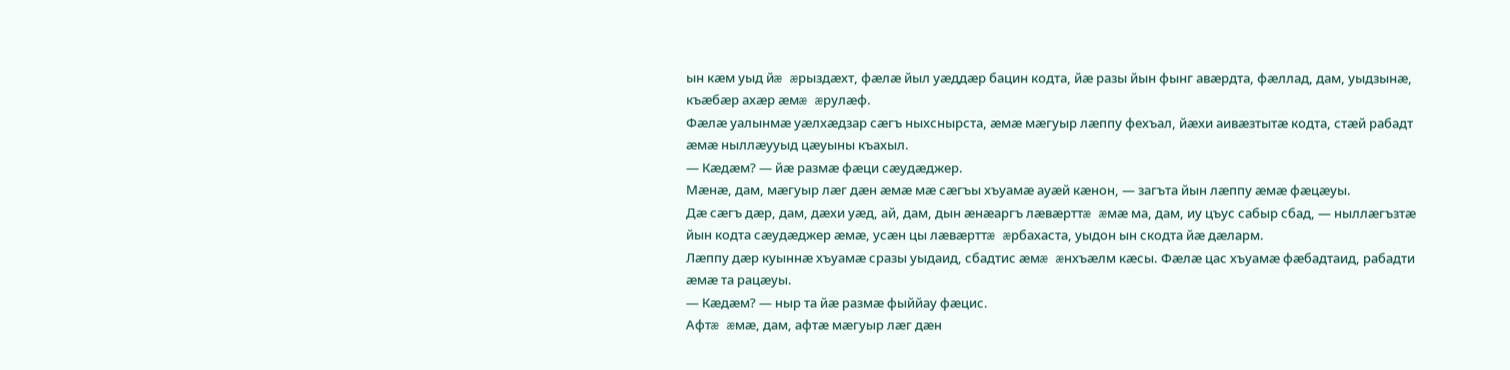ын кæм уыд йæ æрыздæхт, фæлæ йыл уæддæр бацин кодта, йæ разы йын фынг авæрдта, фæллад, дам, уыдзынæ, къæбæр ахæр æмæ æрулæф.
Фæлæ уалынмæ уæлхæдзар сæгъ ныхснырста, æмæ мæгуыр лæппу фехъал, йæхи аивæзтытæ кодта, стæй рабадт æмæ ныллæууыд цæуыны къахыл.
— Кæдæм? — йæ размæ фæци сæудæджер.
Мæнæ, дам, мæгуыр лæг дæн æмæ мæ сæгъы хъуамæ ауæй кæнон, — загъта йын лæппу æмæ фæцæуы.
Дæ сæгъ дæр, дам, дæхи уæд, ай, дам, дын æнæаргъ лæвæрттæ æмæ ма, дам, иу цъус сабыр сбад, — ныллæгъзтæ йын кодта сæудæджер æмæ, усæн цы лæвæрттæ æрбахаста, уыдон ын скодта йæ дæларм.
Лæппу дæр куыннæ хъуамæ сразы уыдаид, сбадтис æмæ æнхъæлм кæсы. Фæлæ цас хъуамæ фæбадтаид, рабадти æмæ та рацæуы.
— Кæдæм? — ныр та йæ размæ фыййау фæцис.
Афтæ æмæ, дам, афтæ мæгуыр лæг дæн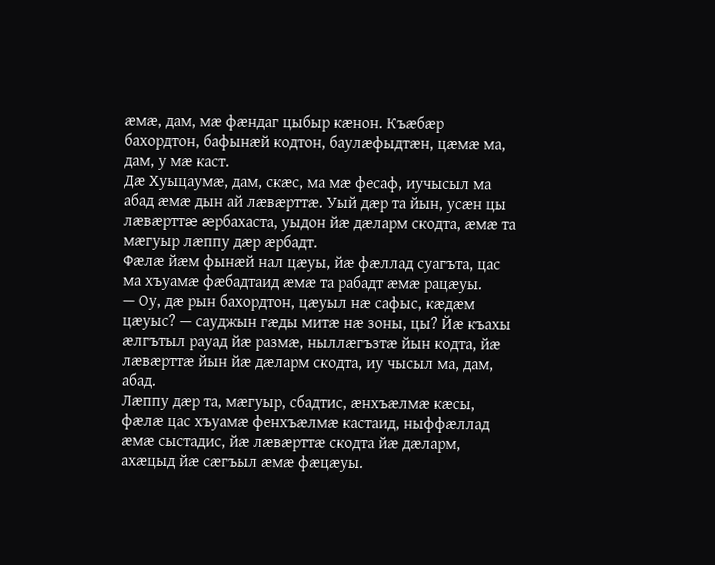æмæ, дам, мæ фæндаг цыбыр кæнон. Къæбæр бахордтон, бафынæй кодтон, баулæфыдтæн, цæмæ ма, дам, у мæ каст.
Дæ Хуыцаумæ, дам, скæс, ма мæ фесаф, иучысыл ма абад æмæ дын ай лæвæрттæ. Уый дæр та йын, усæн цы лæвæрттæ æрбахаста, уыдон йæ дæларм скодта, æмæ та мæгуыр лæппу дæр æрбадт.
Фæлæ йæм фынæй нал цæуы, йæ фæллад суагъта, цас ма хъуамæ фæбадтаид æмæ та рабадт æмæ рацæуы.
— Оу, дæ рын бахордтон, цæуыл нæ сафыс, кæдæм цæуыс? — сауджын гæды митæ нæ зоны, цы? Йæ къахы æлгътыл рауад йæ размæ, ныллæгъзтæ йын кодта, йæ лæвæрттæ йын йæ дæларм скодта, иу чысыл ма, дам, абад.
Лæппу дæр та, мæгуыр, сбадтис, æнхъæлмæ кæсы, фæлæ цас хъуамæ фенхъæлмæ кастаид, ныффæллад æмæ сыстадис, йæ лæвæрттæ скодта йæ дæларм, ахæцыд йæ сæгъыл æмæ фæцæуы.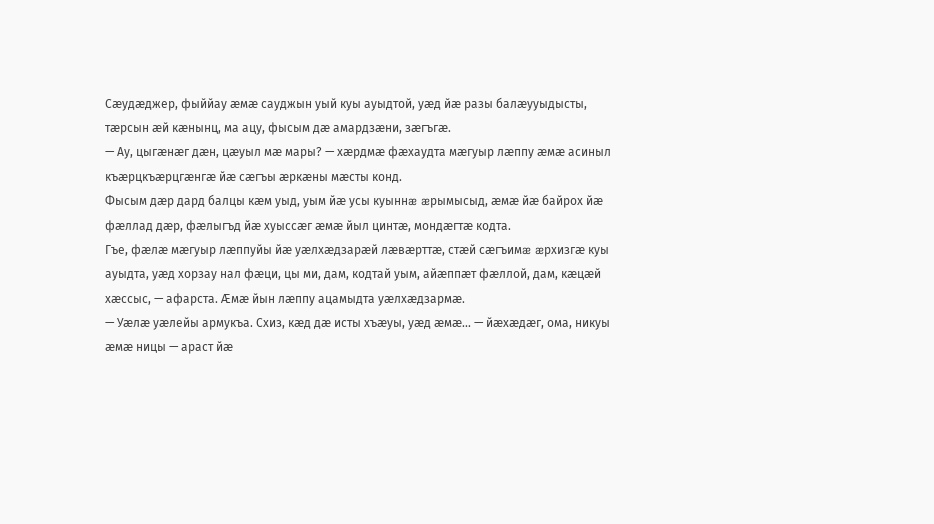Сæудæджер, фыййау æмæ сауджын уый куы ауыдтой, уæд йæ разы балæууыдысты, тæрсын æй кæнынц, ма ацу, фысым дæ амардзæни, зæгъгæ.
— Ау, цыгæнæг дæн, цæуыл мæ мары? — хæрдмæ фæхаудта мæгуыр лæппу æмæ асиныл къæрцкъæрцгæнгæ йæ сæгъы æркæны мæсты конд.
Фысым дæр дард балцы кæм уыд, уым йæ усы куыннæ æрымысыд, æмæ йæ байрох йæ фæллад дæр, фæлыгъд йæ хуыссæг æмæ йыл цинтæ, мондæгтæ кодта.
Гъе, фæлæ мæгуыр лæппуйы йæ уæлхæдзарæй лæвæрттæ, стæй сæгъимæ æрхизгæ куы ауыдта, уæд хорзау нал фæци, цы ми, дам, кодтай уым, айæппæт фæллой, дам, кæцæй хæссыс, — афарста. Æмæ йын лæппу ацамыдта уæлхæдзармæ.
— Уæлæ уæлейы армукъа. Схиз, кæд дæ исты хъæуы, уæд æмæ... — йæхæдæг, ома, никуы æмæ ницы — араст йæ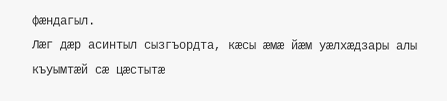фæндагыл.
Лæг дæр асинтыл сызгъордта, кæсы æмæ йæм уæлхæдзары алы къуымтæй сæ цæстытæ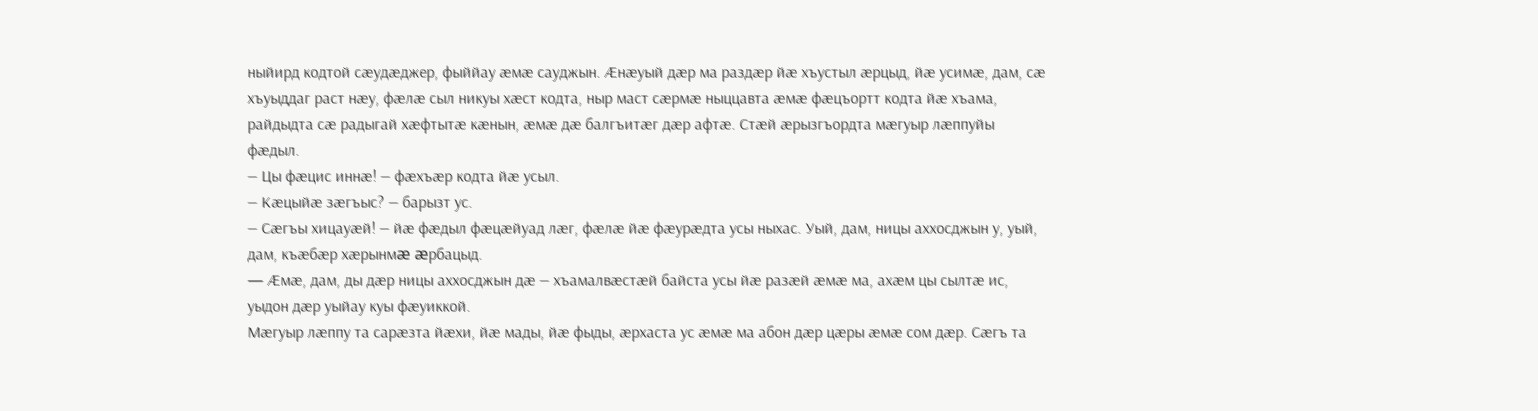ныйирд кодтой сæудæджер, фыййау æмæ сауджын. Æнæуый дæр ма раздæр йæ хъустыл æрцыд, йæ усимæ, дам, сæ хъуыддаг раст нæу, фæлæ сыл никуы хæст кодта, ныр маст сæрмæ ныццавта æмæ фæцъортт кодта йæ хъама, райдыдта сæ радыгай хæфтытæ кæнын, æмæ дæ балгъитæг дæр афтæ. Стæй æрызгъордта мæгуыр лæппуйы фæдыл.
— Цы фæцис иннæ! — фæхъæр кодта йæ усыл.
— Кæцыйæ зæгъыс? — барызт ус.
— Сæгъы хицауæй! — йæ фæдыл фæцæйуад лæг, фæлæ йæ фæурæдта усы ныхас. Уый, дам, ницы аххосджын у, уый, дам, къæбæр хæрынмæ æрбацыд.
— Æмæ, дам, ды дæр ницы аххосджын дæ — хъамалвæстæй байста усы йæ разæй æмæ ма, ахæм цы сылтæ ис, уыдон дæр уыйау куы фæуиккой.
Мæгуыр лæппу та сарæзта йæхи, йæ мады, йæ фыды, æрхаста ус æмæ ма абон дæр цæры æмæ сом дæр. Сæгъ та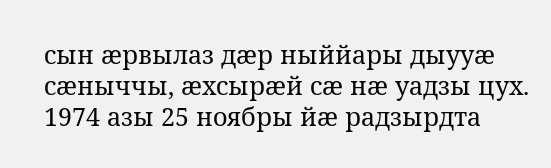сын æрвылаз дæр ныййары дыууæ сæныччы, æхсырæй сæ нæ уадзы цух.
1974 азы 25 ноябры йæ радзырдта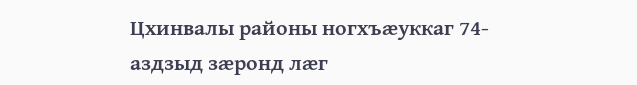Цхинвалы районы ногхъæуккаг 74-аздзыд зæронд лæг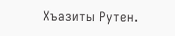Хъазиты Рутен.